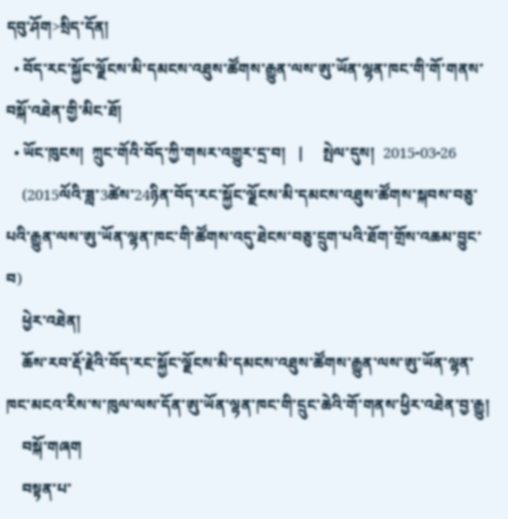དབུ་ཤོག>སྲིད་དོན།
  • བོད་རང་སྐྱོང་ལྗོངས་མི་དམངས་འཐུས་ཚོགས་རྒྱུན་ལས་ཨུ་ཡོན་ལྷན་ཁང་གི་གོ་གནས་བསྐོ་འཐེན་གྱི་མིང་ཐོ།
  • ཡོང་ཁུངས།  ཀྲུང་གོའི་བོད་ཀྱི་གསར་འགྱུར་དྲ་བ།   |     སྤེལ་དུས།  2015-03-26
    (2015ལོའི་ཟླ་3ཚེས་24ཉིན་བོད་རང་སྐྱོང་ལྗོངས་མི་དམངས་འཐུས་ཚོགས་སྐབས་བཅུ་པའི་རྒྱུན་ལས་ཨུ་ཡོན་ལྷན་ཁང་གི་ཚོགས་འདུ་ཐེངས་བཅུ་དྲུག་པའི་ཐོག་གྲོས་འཆམ་བྱུང་བ)
    ཕྱེར་འཐེན།
    ཆོས་རབ་རྡོ་རྗེའི་བོད་རང་སྐྱོང་ལྗོངས་མི་དམངས་འཐུས་ཚོགས་རྒྱུན་ལས་ཨུ་ཡོན་ལྷན་ཁང་མངའ་རིས་ས་ཁུལ་ལས་དོན་ཨུ་ཡོན་ལྷན་ཁང་གི་དྲུང་ཆེའི་གོ་གནས་ཕྱིར་འཐེན་བྱ་རྒྱུ།
    བསྐོ་གཞག
    བསྟན་པ་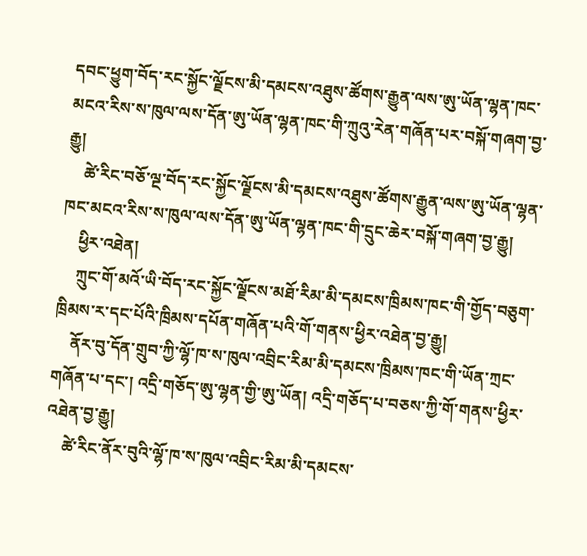དབང་ཕྱུག་བོད་རང་སྐྱོང་ལྗོངས་མི་དམངས་འཐུས་ཚོགས་རྒྱུན་ལས་ཨུ་ཡོན་ལྷན་ཁང་མངའ་རིས་ས་ཁུལ་ལས་དོན་ཨུ་ཡོན་ལྷན་ཁང་གི་ཀྲུའུ་རེན་གཞོན་པར་བསྐོ་གཞག་བྱ་རྒྱུ།
    ཚེ་རིང་བཅོ་ལྔ་བོད་རང་སྐྱོང་ལྗོངས་མི་དམངས་འཐུས་ཚོགས་རྒྱུན་ལས་ཨུ་ཡོན་ལྷན་ཁང་མངའ་རིས་ས་ཁུལ་ལས་དོན་ཨུ་ཡོན་ལྷན་ཁང་གི་དྲུང་ཆེར་བསྐོ་གཞག་བྱ་རྒྱུ།
    ཕྱིར་འཐེན།
    ཀྲུང་གོ་མའོ་ཡི་བོད་རང་སྐྱོང་ལྗོངས་མཐོ་རིམ་མི་དམངས་ཁྲིམས་ཁང་གི་གྱོད་བཅུག་ཁྲིམས་ར་དང་པོའི་ཁྲིམས་དཔོན་གཞོན་པའི་གོ་གནས་ཕྱིར་འཐེན་བྱ་རྒྱུ།
    ནོར་བུ་དོན་གྲུབ་ཀྱི་ལྷོ་ཁ་ས་ཁུལ་འབྲིང་རིམ་མི་དམངས་ཁྲིམས་ཁང་གི་ཡོན་ཀྲང་གཞོན་པ་དང་། འདྲི་གཅོད་ཨུ་ལྷན་གྱི་ཨུ་ཡོན། འདྲི་གཅོད་པ་བཅས་ཀྱི་གོ་གནས་ཕྱིར་འཐེན་བྱ་རྒྱུ།
    ཚེ་རིང་ནོར་བུའི་ལྷོ་ཁ་ས་ཁུལ་འབྲིང་རིམ་མི་དམངས་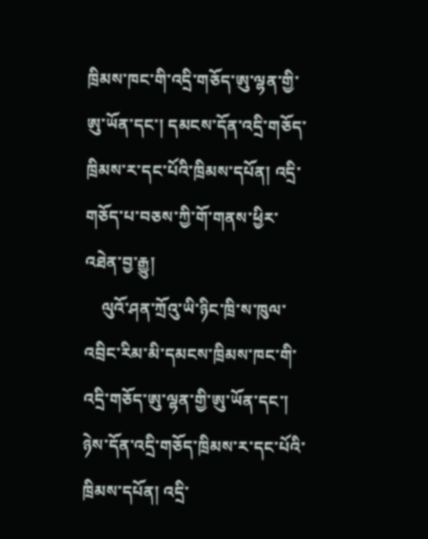ཁྲིམས་ཁང་གི་འདྲི་གཅོད་ཨུ་ལྷན་གྱི་ཨུ་ཡོན་དང་། དམངས་དོན་འདྲི་གཅོད་ཁྲིམས་ར་དང་པོའི་ཁྲིམས་དཔོན། འདྲི་གཅོད་པ་བཅས་ཀྱི་གོ་གནས་ཕྱིར་འཐེན་བྱ་རྒྱུ།
    ལུའོ་ཤན་ཀྲོའུ་ཡི་ཉིང་ཁྲི་ས་ཁུལ་འབྲིང་རིམ་མི་དམངས་ཁྲིམས་ཁང་གི་འདྲི་གཅོད་ཨུ་ལྷན་གྱི་ཨུ་ཡོན་དང་། ཉེས་དོན་འདྲི་གཅོད་ཁྲིམས་ར་དང་པོའི་ཁྲིམས་དཔོན། འདྲི་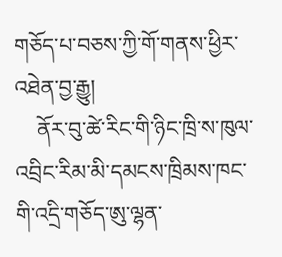གཅོད་པ་བཅས་ཀྱི་གོ་གནས་ཕྱིར་འཐེན་བྱ་རྒྱུ།
    ནོར་བུ་ཚེ་རིང་གི་ཉིང་ཁྲི་ས་ཁུལ་འབྲིང་རིམ་མི་དམངས་ཁྲིམས་ཁང་གི་འདྲི་གཅོད་ཨུ་ལྷན་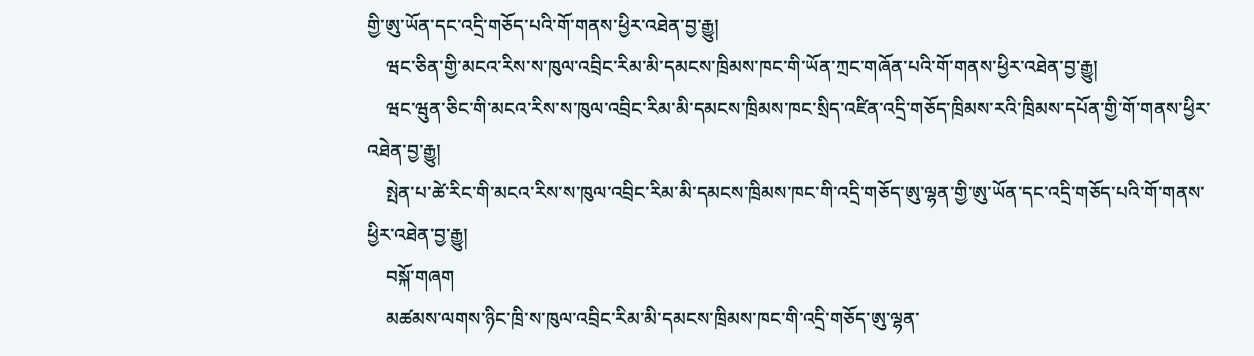གྱི་ཨུ་ཡོན་དང་འདྲི་གཅོད་པའི་གོ་གནས་ཕྱིར་འཐེན་བྱ་རྒྱུ།
    ཝང་ཅིན་གྱི་མངའ་རིས་ས་ཁུལ་འབྲིང་རིམ་མི་དམངས་ཁྲིམས་ཁང་གི་ཡོན་ཀྲང་གཞོན་པའི་གོ་གནས་ཕྱིར་འཐེན་བྱ་རྒྱུ།
    ཝང་ཝུན་ཅིང་གི་མངའ་རིས་ས་ཁུལ་འབྲིང་རིམ་མི་དམངས་ཁྲིམས་ཁང་སྲིད་འཛིན་འདྲི་གཅོད་ཁྲིམས་རའི་ཁྲིམས་དཔོན་གྱི་གོ་གནས་ཕྱིར་འཐེན་བྱ་རྒྱུ།
    སྤེན་པ་ཚེ་རིང་གི་མངའ་རིས་ས་ཁུལ་འབྲིང་རིམ་མི་དམངས་ཁྲིམས་ཁང་གི་འདྲི་གཅོད་ཨུ་ལྷན་གྱི་ཨུ་ཡོན་དང་འདྲི་གཅོད་པའི་གོ་གནས་ཕྱིར་འཐེན་བྱ་རྒྱུ།
    བསྐོ་གཞག
    མཚམས་ལགས་ཉིང་ཁྲི་ས་ཁུལ་འབྲིང་རིམ་མི་དམངས་ཁྲིམས་ཁང་གི་འདྲི་གཅོད་ཨུ་ལྷན་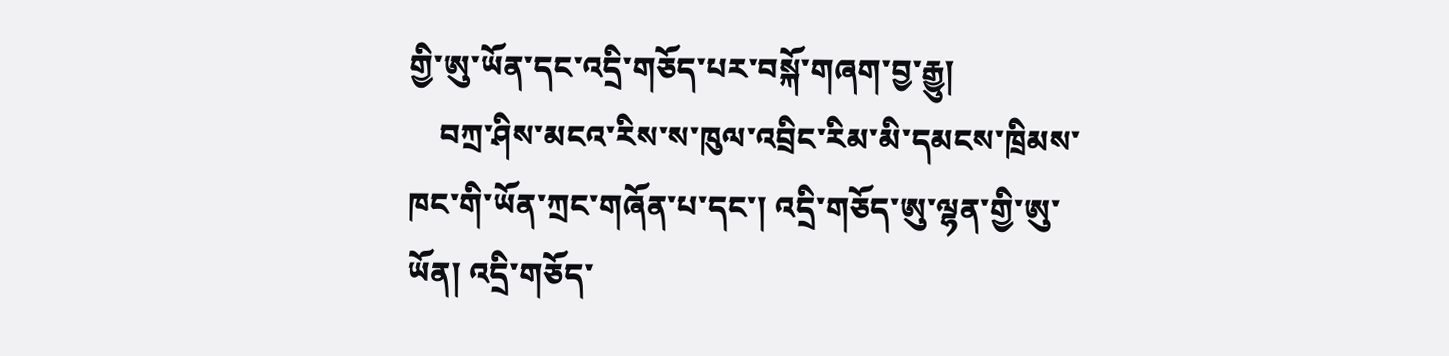གྱི་ཨུ་ཡོན་དང་འདྲི་གཅོད་པར་བསྐོ་གཞག་བྱ་རྒྱུ།
    བཀྲ་ཤིས་མངའ་རིས་ས་ཁུལ་འབྲིང་རིམ་མི་དམངས་ཁྲིམས་ཁང་གི་ཡོན་ཀྲང་གཞོན་པ་དང་། འདྲི་གཅོད་ཨུ་ལྷན་གྱི་ཨུ་ཡོན། འདྲི་གཅོད་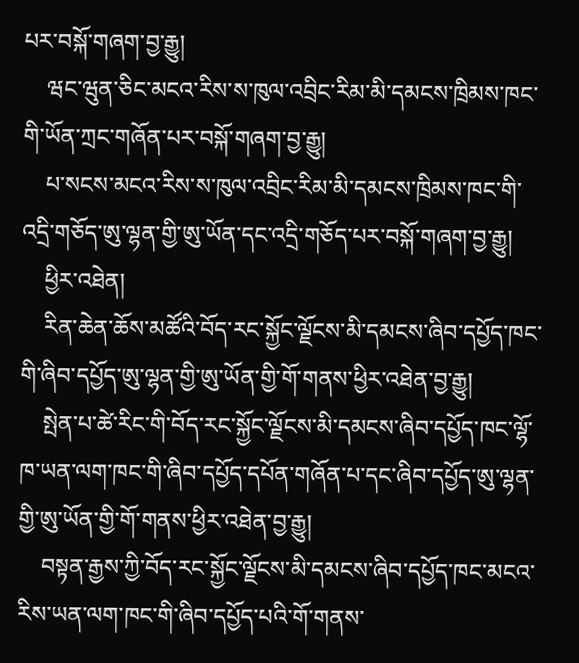པར་བསྐོ་གཞག་བྱ་རྒྱུ།
    ཝང་ཝུན་ཅིང་མངའ་རིས་ས་ཁུལ་འབྲིང་རིམ་མི་དམངས་ཁྲིམས་ཁང་གི་ཡོན་ཀྲང་གཞོན་པར་བསྐོ་གཞག་བྱ་རྒྱུ།
    པ་སངས་མངའ་རིས་ས་ཁུལ་འབྲིང་རིམ་མི་དམངས་ཁྲིམས་ཁང་གི་འདྲི་གཅོད་ཨུ་ལྷན་གྱི་ཨུ་ཡོན་དང་འདྲི་གཅོད་པར་བསྐོ་གཞག་བྱ་རྒྱུ།
    ཕྱིར་འཐེན།
    རིན་ཆེན་ཆོས་མཚོའི་བོད་རང་སྐྱོང་ལྗོངས་མི་དམངས་ཞིབ་དཔྱོད་ཁང་གི་ཞིབ་དཔྱོད་ཨུ་ལྷན་གྱི་ཨུ་ཡོན་གྱི་གོ་གནས་ཕྱིར་འཐེན་བྱ་རྒྱུ།
    སྤེན་པ་ཚེ་རིང་གི་བོད་རང་སྐྱོང་ལྗོངས་མི་དམངས་ཞིབ་དཔྱོད་ཁང་ལྷོ་ཁ་ཡན་ལག་ཁང་གི་ཞིབ་དཔྱོད་དཔོན་གཞོན་པ་དང་ཞིབ་དཔྱོད་ཨུ་ལྷན་གྱི་ཨུ་ཡོན་གྱི་གོ་གནས་ཕྱིར་འཐེན་བྱ་རྒྱུ།
    བསྟན་རྒྱས་ཀྱི་བོད་རང་སྐྱོང་ལྗོངས་མི་དམངས་ཞིབ་དཔྱོད་ཁང་མངའ་རིས་ཡན་ལག་ཁང་གི་ཞིབ་དཔྱོད་པའི་གོ་གནས་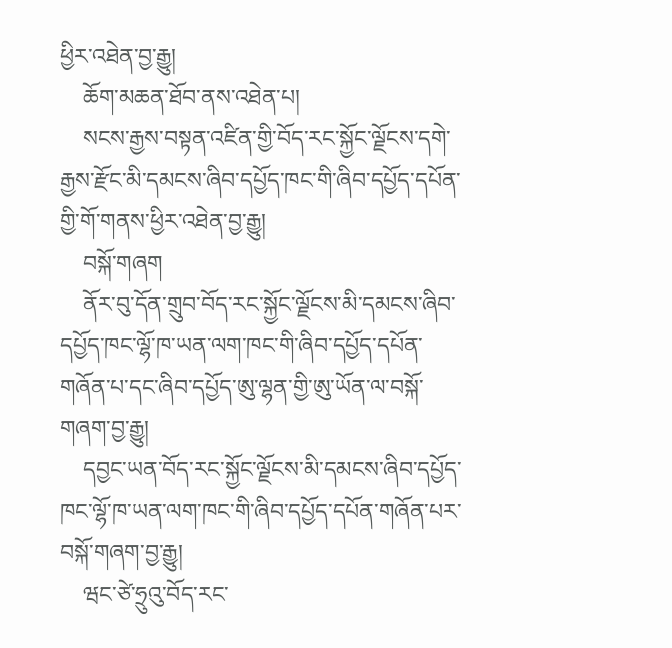ཕྱིར་འཐེན་བྱ་རྒྱུ།
    ཆོག་མཆན་ཐོབ་ནས་འཐེན་པ།
    སངས་རྒྱས་བསྟན་འཛིན་གྱི་བོད་རང་སྐྱོང་ལྗོངས་དགེ་རྒྱས་རྫོང་མི་དམངས་ཞིབ་དཔྱོད་ཁང་གི་ཞིབ་དཔྱོད་དཔོན་གྱི་གོ་གནས་ཕྱིར་འཐེན་བྱ་རྒྱུ།
    བསྐོ་གཞག
    ནོར་བུ་དོན་གྲུབ་བོད་རང་སྐྱོང་ལྗོངས་མི་དམངས་ཞིབ་དཔྱོད་ཁང་ལྷོ་ཁ་ཡན་ལག་ཁང་གི་ཞིབ་དཔྱོད་དཔོན་གཞོན་པ་དང་ཞིབ་དཔྱོད་ཨུ་ལྷན་གྱི་ཨུ་ཡོན་ལ་བསྐོ་གཞག་བྱ་རྒྱུ།
    དབྱང་ཡན་བོད་རང་སྐྱོང་ལྗོངས་མི་དམངས་ཞིབ་དཔྱོད་ཁང་ལྷོ་ཁ་ཡན་ལག་ཁང་གི་ཞིབ་དཔྱོད་དཔོན་གཞོན་པར་བསྐོ་གཞག་བྱ་རྒྱུ།
    ཝང་ཙེ་ཧྲུའུ་བོད་རང་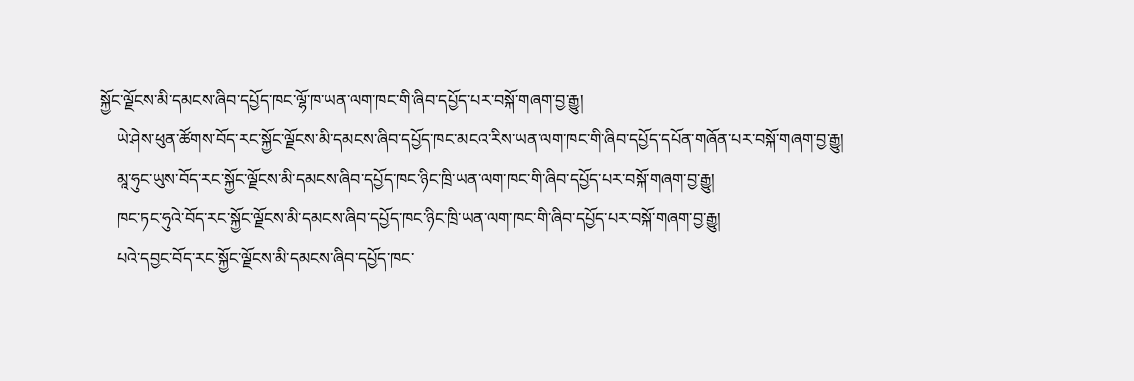སྐྱོང་ལྗོངས་མི་དམངས་ཞིབ་དཔྱོད་ཁང་ལྷོ་ཁ་ཡན་ལག་ཁང་གི་ཞིབ་དཔྱོད་པར་བསྐོ་གཞག་བྱ་རྒྱུ།
    ཡེ་ཤེས་ཕུན་ཚོགས་བོད་རང་སྐྱོང་ལྗོངས་མི་དམངས་ཞིབ་དཔྱོད་ཁང་མངའ་རིས་ཡན་ལག་ཁང་གི་ཞིབ་དཔྱོད་དཔོན་གཞོན་པར་བསྐོ་གཞག་བྱ་རྒྱུ།
    མཱ་ཧུང་ཡུས་བོད་རང་སྐྱོང་ལྗོངས་མི་དམངས་ཞིབ་དཔྱོད་ཁང་ཉིང་ཁྲི་ཡན་ལག་ཁང་གི་ཞིབ་དཔྱོད་པར་བསྐོ་གཞག་བྱ་རྒྱུ།
    ཁང་ཏང་ཧུའེ་བོད་རང་སྐྱོང་ལྗོངས་མི་དམངས་ཞིབ་དཔྱོད་ཁང་ཉིང་ཁྲི་ཡན་ལག་ཁང་གི་ཞིབ་དཔྱོད་པར་བསྐོ་གཞག་བྱ་རྒྱུ།
    པའེ་དབྱང་བོད་རང་སྐྱོང་ལྗོངས་མི་དམངས་ཞིབ་དཔྱོད་ཁང་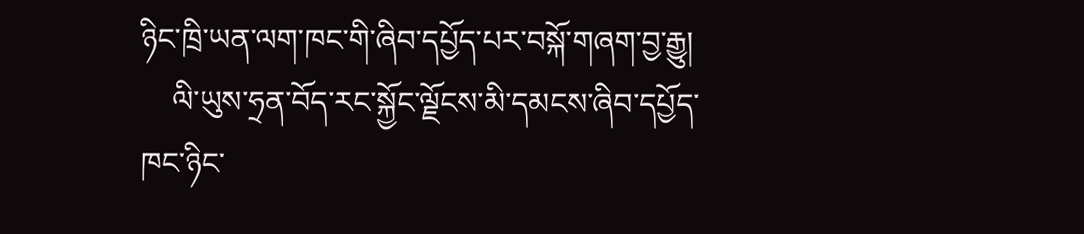ཉིང་ཁྲི་ཡན་ལག་ཁང་གི་ཞིབ་དཔྱོད་པར་བསྐོ་གཞག་བྱ་རྒྱུ།
    ལི་ཡུས་ཧྲན་བོད་རང་སྐྱོང་ལྗོངས་མི་དམངས་ཞིབ་དཔྱོད་ཁང་ཉིང་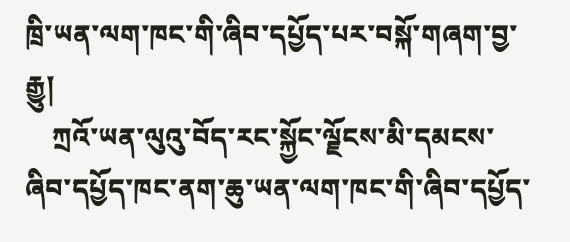ཁྲི་ཡན་ལག་ཁང་གི་ཞིབ་དཔྱོད་པར་བསྐོ་གཞག་བྱ་རྒྱུ།
    ཀྲའོ་ཡན་ལུའུ་བོད་རང་སྐྱོང་ལྗོངས་མི་དམངས་ཞིབ་དཔྱོད་ཁང་ནག་ཆུ་ཡན་ལག་ཁང་གི་ཞིབ་དཔྱོད་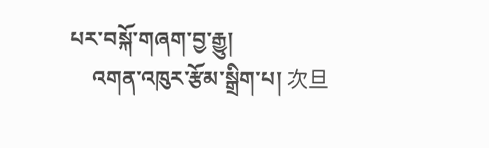པར་བསྐོ་གཞག་བྱ་རྒྱུ།
    འགན་འཁུར་རྩོམ་སྒྲིག་པ། 次旦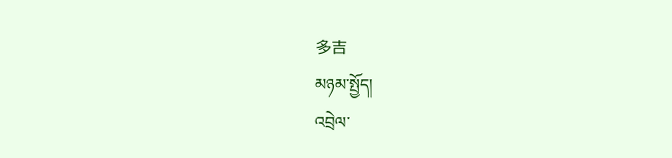多吉
མཉམ་སྤྱོད།
འབྲེལ་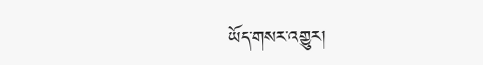ཡོད་གསར་འགྱུར།